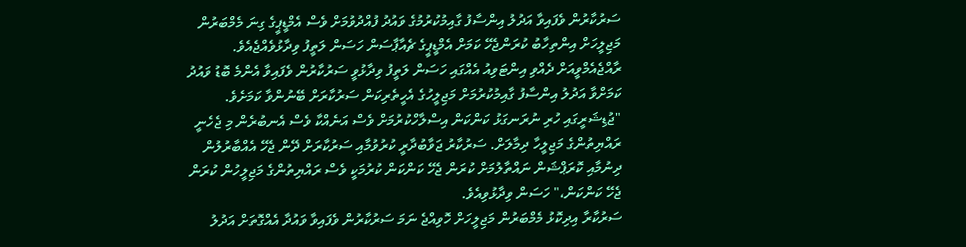ސަރުކާރުން ވެފައިވާ އަދުލު އިންސާފު ގާއިމުކުރުމުގެ ވައުދު ފުއްދުވުމަށް ވެސް އެމްޑީޕީގެ ގިނަ މެމްބަރުން މަޖިލީހަށް އިންތިހާބު ކުރަންޖެހޭ ކަމަށް އެމްޑީޕީގެ ޗެއާޕާސަން ހަސަން ލަތީފު ވިދާޅުވެއްޖެއެވެ.
ރާއްޖެއެމްވީއަށް ދެއްވި އިންޓަވިއު އެއްގައި ހަސަން ލަތީފު ވިދާޅުވީ ސަރުކާރުން ވެފައިވާ އެންމެ ބޮޑު ވައުދު ކަމަށްވާ އަދުލު އިންސާފު ގާއިމުކުރުމަށް މަޖިލީހުގެ އެހީތެރިކަން ސަރުކާރަށް ބޭނުންވާ ކަމަށެވެ.
"ޖުޑިޝަރީގައި ހުރި ނުރަނގަޅު ކަންކަން އިސްލާހްކުރުމަށް ވެސް އަނެއްކާ ވެސް އެނބުރެން މި ޖެހެނީ ރައްޔިތުންގެ މަޖިލީހާ ދިމާލަށް. ސަރުކާރު ޖަވާބުދާރީ ކުރުވުމާއި ސަރުކާރަށް ދޭން ޖެހޭ އެއްބާރުލުން ދިނުމާއި ކޮރަޕްޝަން ނައްތާލުމަށް ކުރަން ޖެހޭ ކަންކަން ކުރުމަކީ ވެސް ރައްޔިތުންގެ މަޖިލީހުން ކުރަން ޖެހޭ ކަންކަން،" ހަސަން ވިދާޅުވިއެވެ.
ސަރުކާރާ އިދިކޮޅު މެމްބަރުން މަޖިލީހަށް ހޮވިއްޖެ ނަމަ ސަރުކާރުން ވެފައިވާ ވައުދާ އެއްގޮތަށް އަދުލު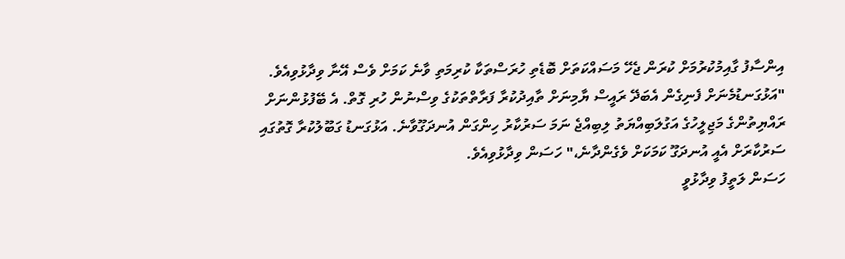އިންސާފު ގާއިމުކުރުމަށް ކުރަން ޖެހޭ މަސައްކަތަށް ބޮޑެތި ހުރަސްތަކާ ކުރިމަތި ވާނެ ކަމަށް ވެސް އޭނާ ވިދާޅުވިއެވެ.
"އަޅުގަނޑުމެނަށް ފެނިގެން އެބަދޭ ރައީސް ޔާމިނަށް ތާއިދުކުރާ ފަރާތްތަކުގެ ވިސްނުން ހުރި ގޮތް. އެ ބޭފުޅުންނަށް ރައްޔިތުންގެ މަޖިލީހުގެ އަގުލަބިއްޔަތު ލިބިއްޖެ ނަމަ ސަރުކާރު ހިންގަން އުނދަގޫވާނެ. އަޅުގަނޑު ގަބޫލުކުރާ ގޮތުގައި ސަރުކާރަށް އެއީ އުނދަގޫ ކަމަކަށް ވެގެންދާނެ،" ހަސަން ވިދާޅުވިއެވެ.
ހަސަން ލަތީފު ވިދާޅުވީ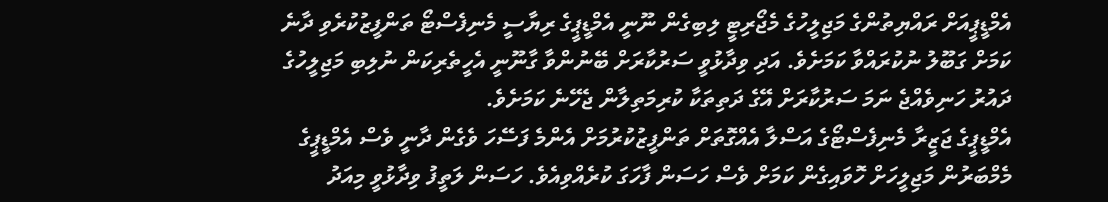އެމްޑީޕީއަށް ރައްޔިތުންގެ މަޖިލީހުގެ މެޖޯރިޓީ ލިބިގެން ނޫނީ އެމްޑީޕީގެ ރިޔާސީ މެނިފެސްޓޯ ތަންފީޒުކުރެވި ދާނެ ކަމަށް ގަބޫލު ނުކުރައްވާ ކަމަށެވެ. އަދި ވިދާޅުވީ ސަރުކާރަށް ބޭނުންވާ ގާނޫނީ އެހީތެރިކަން ނުލިބި މަޖިލީހުގެ ދައުރު ހަނިވެއްޖެ ނަމަ ސަރުކާރަށް އޭގެ ދަތިތަކާ ކުރިމަތިލާން ޖެހޭނެ ކަމަށެވެ.
އެމްޑީޕީގެ ޖަޒީރާ މެނިފެސްޓޯގެ އަސްލާ އެއްގޮތަށް ތަންފީޒުކުރުމަށް އެންމެ ފަސޭހަ ވެގެން ދާނީ ވެސް އެމްޑީޕީގެ މެމްބަރުން މަޖިލީހަށް ހޮވައިގެން ކަމަށް ވެސް ހަސަން ފާހަގަ ކުރެއްވިއެވެ. ހަސަން ލަތީފު ވިދާޅުވީ މިއަދު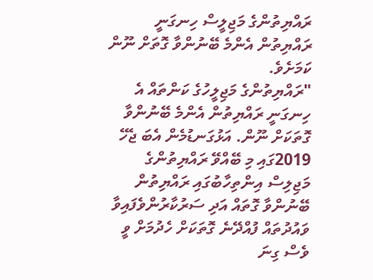ރައްޔިތުންގެ މަޖިލީސް ހިނގަނީ ރައްޔިތުން އެންމެ ބޭނުންވާ ގޮތަށް ނޫން ކަމަށެވެ.
"ރައްޔިތުންގެ މަޖިލީހުގެ ކަންތައް އެ ހިނގަނީ ރައްޔިތުން އެންމެ ބޭނުންވާ ގޮތަކަށް ނޫން. އަޅުގަނޑުމެން އެބަ ޖެހޭ 2019ގައި މި ބޭއްވޭ ރައްޔިތުންގެ މަޖިލިސް އިންތިހާބުގައި ރައްޔިތުން ބޭނުންވާ ގޮތައް އަދި ސަރުކާރުންވެފައިވާ ވައުދުތައް ފުއްދޭނެ ގޮތަކަށް ހެދުމަށް ވީ ވެސް ގިނަ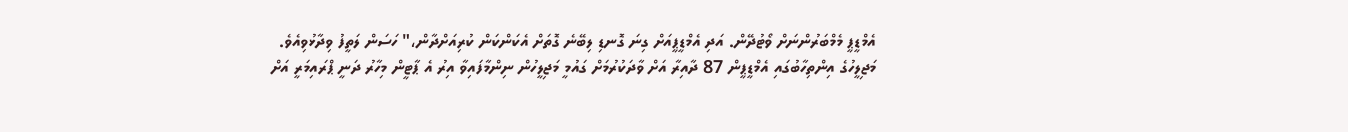އެމްޑީޕީ މެމްބަރުންނަށް ވޯޓުދޭން. އަދި އެމްޑީޕީއަށް ގިނަ ގޮނޑި ލިބޭނެ ގޮތަށް އެކަންކަން ކުރިއަށްދާން،" ހަސަން ލަތީފު ވިދާޅުވިއެވެ.
މަޖިލީހުގެ އިންތިހާބުގައި އެމްޑީޕީން 87 ދާއިރާ އަށް ވާދަކުރުމަށް ގައުމީ މަޖިލީހުން ނިންމާފައިވާ އިރު އެ ޕާޓީން މިހާރު ދަނީ ޕްރައިމަރީ އަށް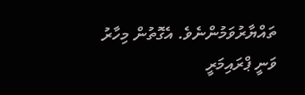ތައްޔާރުވަމުންނެވެ. އެގޮތުން މިހާރު ވަނީ ޕްރައިމަރީ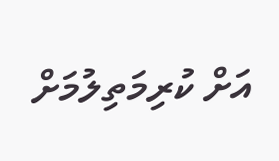އަށް ކުރިމަތިލުމަށް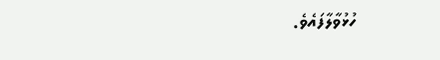ހުޅުވާލާފައެވެ.